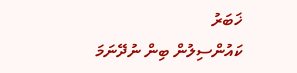ޚަބަރު
ކައުންސިލުން ބިން ނުދޭނަމަ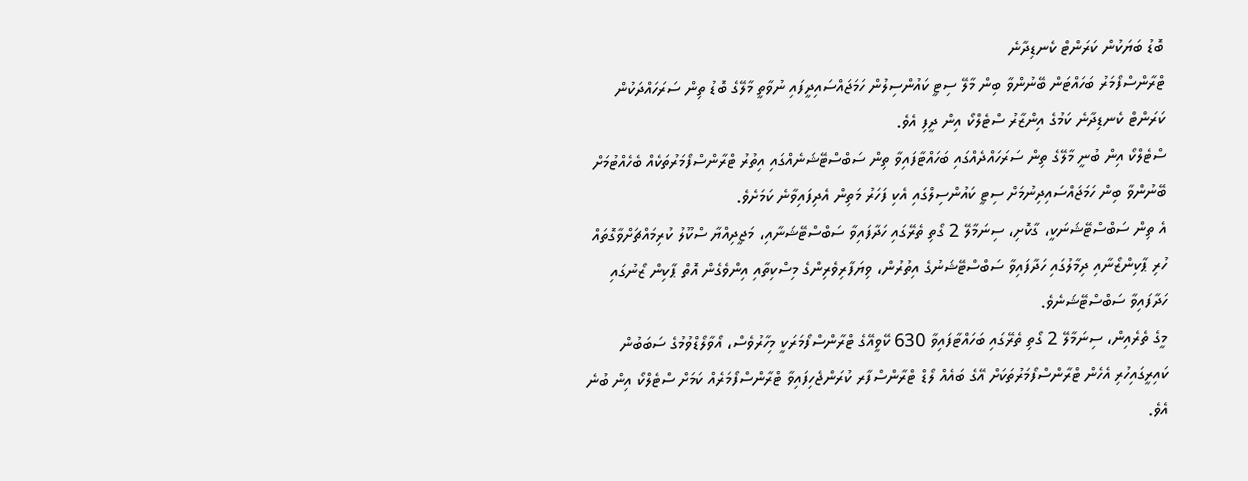ބޮޑު ބަޔަކުން ކަރަންޓް ކެނޑިދާނެ
ޓްރާންސްފޯމަރު ބަހައްޓަން ބޭނުންވާ ބިން މާލޭ ސިޓީ ކައުންސިލުން ހަމަޖައްސައިދީފައި ނުވާތީ މާލޭގެ ބޮޑު ތިން ސަރަހައްދަކުން ކަރަންޓް ކެނޑިދާނެ ކަމުގެ އިންޒާރު ސްޓެލްކޯ އިން ދީފި އެވެ.
ސްޓެލްކޯ އިން ބުނީ މާލޭގެ ތިން ސަރަހައްދެއްގައި ބަހައްޓާފައިވާ ތިން ސަބްސްޓޭޝަނެއްގައި އިތުރު ޓްރާންސްފޯމަރުތަކެއް ބެހެއްޓުމަށް ބޭނުންވާ ބިން ހަމަޖައްސައިދިނުމަށް ސިޓީ ކައުންސިލްގައި އެކި ފަހަރު މަތިން އެދިފައިވާނެ ކަމަށެވެ.
އެ ތިން ސަބްސްޓޭޝަނަކީ، ގާކޮށި، ސިނަމާލޭ 2 ގޯތި ތެރޭގައި ހަދާފައިވާ ސަބްސްޓޭޝަނާއި، މަޖީދިއްޔާ ސްކޫލު ކުރިމައްޗަށްވާގޮތައް ހުރި ޕާކިންޒޯނާއި ދިމާލުގައި ހަދާފައިވާ ސަބްސްޓޭޝަނުގެ އިތުރުން، ވިޔަފާރިވެރިންގެ މިސްކިތާއި އިންވެގެން އޮތް ޕާކިން ޒޯނުގައި ހަދާފައިވާ ސަބްސްޓޭޝަނެވެ.
މީގެ ތެރެއިން، ސިނަމާލޭ 2 ގޯތި ތެރޭގައި ބަހައްޓާފައިވާ 630 ކޭވީއޭގެ ޓްރާންސްފޯމަރަކީ މިހާރުވެސް، އޯވާލޯޑްވުމުގެ ސަބަބުން ކައިރީގައިހުރި އެހެން ޓްރާންސްފޯމަރުތަކަށް އޭގެ ބައެއް ލޯޑް ޓްރާންސްފާރ ކުރަންޖެހިފައިވާ ޓްރާންސްފޯމަރެއް ކަމަށް ސްޓެލްކޯ އިން ބުނެ އެވެ.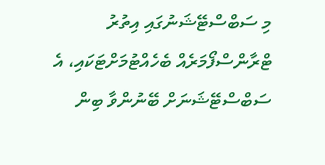މި ސަބްސްޓޭޝަނުގައި އިތުރު ޓްރާންސްފޯމަރެއް ބެހެއްޓުމަށްޓަކައި، އެ ސަބްސްޓޭޝަނަށް ބޭނުންވާ ބިން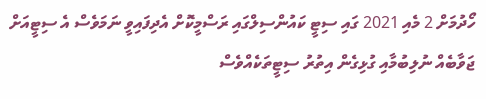ހޯދުމަށް 2 މެއި 2021 ގައި ސިޓީ ކައުންސިލްގައި ރަސްމީކޮށް އެދިފައިވީ ނަމަވެސް އެ ސިޓީއަށް ޖަވާބެއް ނުލިބުމާއި ގުޅިގެން އިތުރު ސިޓީތަކެއްވެސް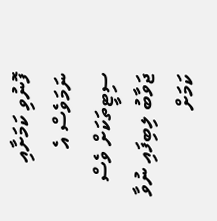ފޮނުވި ކަމަށާއި ނަމަވެސް އެ ސިޓީތަކަށް ވެސް ޖަވާބު ލިބިފައި ނުވާ ކަމަށް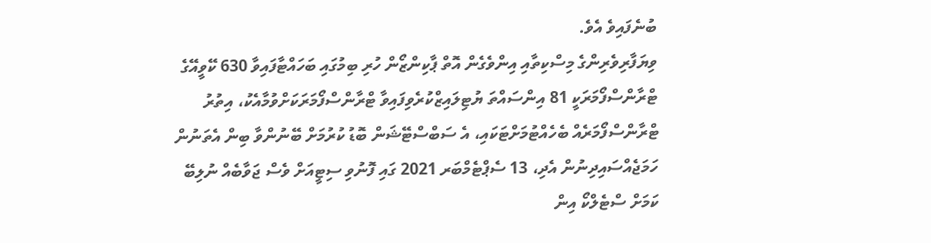ބުނެފައިވެ އެވެ.
ވިޔަފާރިވެރިންގެ މިސްކިތާއި އިންވެގެން އޮތް ޕާކިންޒޯން ހުރި ބިމުގައި ބަހައްޓާފައިވާ 630 ކޭވީއޭގެ ޓްރާންސްފޯމަރަކީ 81 އިންސައްތަ ޔުޓިލައިޒްކުރެވިފައިވާ ޓްރާންސްފޯމަރަކަށްވުމާއެކު، އިތުރު ޓްރާންސްފޯމަރެއް ބެހެއްޓުމަށްޓަކައި، އެ ސަބްސްޓޭޝަން ބޮޑު ކުރުމަށް ބޭނުންވާ ބިން އެތަނުން ހަމަޖެއްސައިދިނުން އެދި، 13 ސެޕްޓެމްބަރ 2021 ގައި ފޮނުވި ސިޓީއަށް ވެސް ޖަވާބެއް ނުލިބޭ ކަމަށް ސްޓެލްކޯ އިން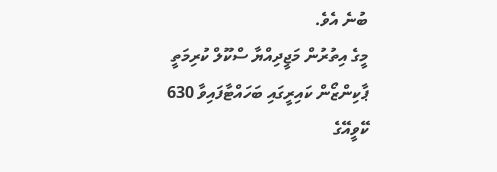ބުނެ އެވެ.
މީގެ އިތުރުން މަޖީދިއްޔާ ސްކޫލް ކުރިމަތީ ޕާކިންޒޯން ކައިރީގައި ބަހައްޓާފައިވާ 630 ކޭވީއޭގެ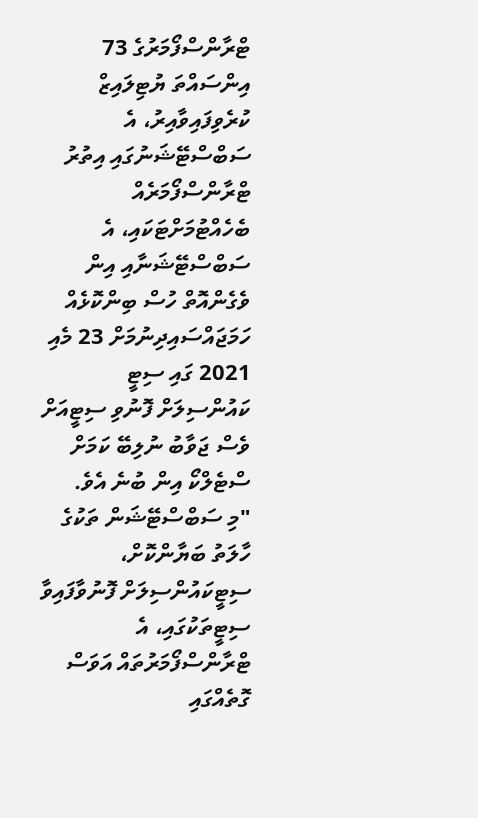ޓްރާންސްފޯމަރުގެ 73 އިންސައްތަ ޔުޓިލައިޒް ކުރެވިފައިވާއިރު، އެ ސަބްސްޓޭޝަނުގައި އިތުރު ޓްރާންސްފޯމަރެއް ބެހެއްޓުމަށްޓަކައި، އެ ސަބްސްޓޭޝަނާއި އިން ވެގެންއޮތް ހުސް ބިންކޮޅެއް ހަމަޖައްސައިދިނުމަށް 23 މެއި 2021 ގައި ސިޓީ ކައުންސިލަށް ފޮނުވި ސިޓީއަށް ވެސް ޖަވާބު ނުލިބޭ ކަމަށް ސްޓެލްކޯ އިން ބުނެ އެވެ.
"މި ސަބްސްޓޭޝަން ތަކުގެ ހާލަތު ބަޔާންކޮށް، ސިޓީކައުންސިލަށް ފޮނުވާފައިވާ ސިޓީތަކުގައި، އެ ޓްރާންސްފޯމަރުތައް އަވަސް ގޮތެއްގައި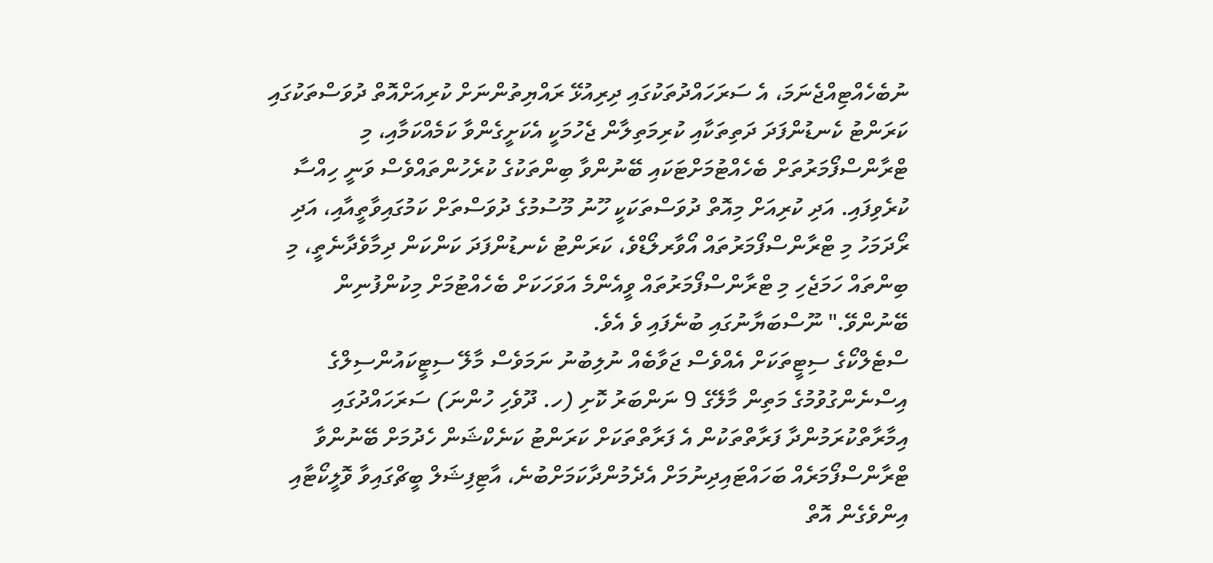ނުބެހެއްޓިއްޖެނަމަ، އެ ސަރަހައްދުތަކުގައި ދިރިއުޅޭ ރައްޔިތުންނަށް ކުރިއަށްއޮތް ދުވަސްތަކުގައި ކަރަންޓު ކެނޑުންފަދަ ދަތިތަކާއި ކުރިމަތިލާން ޖެހުމަކީ އެކަށީގެންވާ ކަމެއްކަމާއި، މި ޓްރާންސްފޯމަރުތަށް ބެހެއްޓުމަށްޓަކައި ބޭނުންވާ ބިންތަކުގެ ކުރެހުންތައްވެސް ވަނީ ހިއްސާ ކުރެވިފައި. އަދި ކުރިއަށް މިއޮތް ދުވަސްތަކަކީ ހޫނު މޫސުމުގެ ދުވަސްތަށް ކަމުގައިވާތީއާއި، އަދި ރޯދަމަހު މި ޓްރާންސްފޯމަރުތައް އޯވާރލޯޑްވެ، ކަރަންޓު ކެނޑުންފަދަ ކަންކަން ދިމާވެދާނެތީ، މި ބިންތައް ހަމަޖެހި މި ޓްރާންސްފޯމަރުތައް ވީއެންމެ އަވަހަކަށް ބެހެއްޓުމަށް މިކުންފުނިން ބޭނުންވޭ." ނޫސްބަޔާނުގައި ބުނެފައި ވެ އެވެ.
ސްޓެލްކޯގެ ސިޓީތަކަށް އެއްވެސް ޖަވާބެއް ނުލިބުނު ނަމަވެސް މާލޭ ސިޓީކައުންސިލްގެ އިސްނެންގުވުމުގެ މަތިން މާލޭގެ 9 ނަންބަރު ކޮށި (ހ. ދޫވެހި ހުންނަ) ސަރަހައްދުގައި އިމާރާތްކުރަމުންދާ ފަރާތްތަކުން އެ ފަރާތްތަކަށް ކަރަންޓު ކަނެކްޝަން ހެދުމަށް ބޭނުންވާ ޓްރާންސްފޯމަރެއް ބަހައްޓައިދިނުމަށް އެދެމުންދާކަމަށްބުނެ، އާޓިފިޝަލް ބީޗްގައިވާ ވޮލީކޯޓާއި އިންވެގެން އޮތް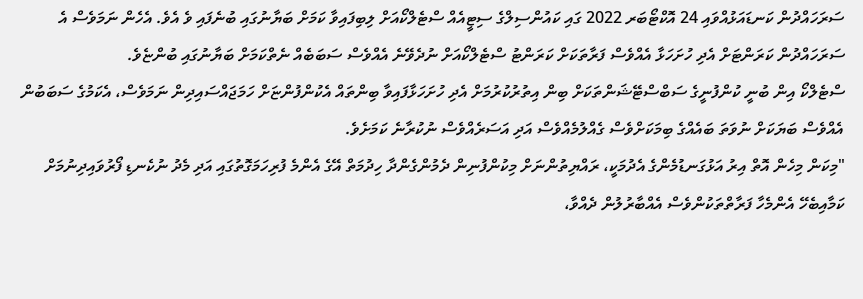ސަރަހައްދުން ކަނޑައަޅުއްވައި 24 އޮކްޓޯބަރ 2022 ގައި ކައުންސިލްގެ ސިޓީއެއް ސްޓެލްކޯއަށް ލިބިފައިވާ ކަމަށް ބަޔާނުގައި ބުނެފައި ވެ އެވެ. އެހެން ނަމަވެސް އެ ސަރަހައްދުން ކަރަންޓަށް އެދި ހުށަހަޅާ އެއްވެސް ފަރާތަކަށް ކަރަންޓު ސްޓެލްކޯއަށް ނުދެވޭނެ އެއްވެސް ސަބަބެއް ނެތްކަމަށް ބަޔާނުގައި ބުންޏެވެ.
ސްޓެލްކޯ އިން ބުނީ ކުންފުނީގެ ސަބްސްޓޭޝަންތަކަށް ބިން އިތުރުކުރުމަށް އެދި ހުށަހަޅާފައިވާ ބިންތައް އެކުންފުންޏަށް ހަމަޖައްސައިދިން ނަމަވެސް، އެކަމުގެ ސަބަބުން އެއްވެސް ބަޔަކަށް ނުވަތަ ބައެއްގެ ބިމަކަށްވެސް ގެއްލުމެއްވެސް އަދި އަސަރެއްވެސް ނުކުރާނެ ކަމަށެވެ.
"މިކަން މިހެން އޮތް އިރު އަޅުގަނޑުމެންގެ އެދުމަކީ، ރައްޔިތުންނަށް މިކުންފުނިން ދެމުންގެންދާ ހިދުމަތް އޭގެ އެންމެ ފުރިހަމަގޮތުގައި އަދި މެދު ނުކެނޑި ފޯރުވައިދިނުމަށް ކަމާއިބެހޭ އެންމެހާ ފަރާތްތަކުންވެސް އެއްބާރުލުން ދެއްވާ،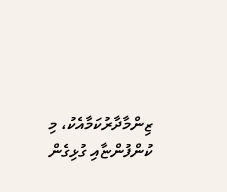ޒިންމާދާރުކަމާއެކު، މި ކުންފުންޏާއި ގުޅިގެން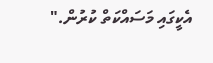އެކީގައި މަސައްކަތް ކުރުން."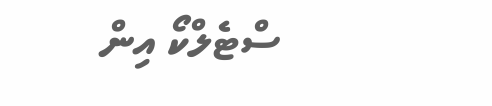ސްޓެލްކޯ އިން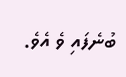ބުނެފައި ވެ އެވެ.